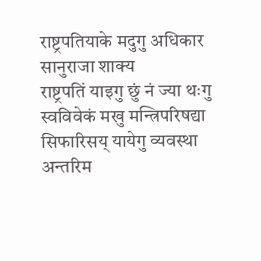राष्ट्रपतियाके मदुगु अधिकार
सानुराजा शाक्य
राष्ट्रपतिं याइगु छुं नं ज्या थःगु स्वविवेकं मखु मन्त्रिपरिषद्या सिफारिसय् यायेगु व्यवस्था अन्तरिम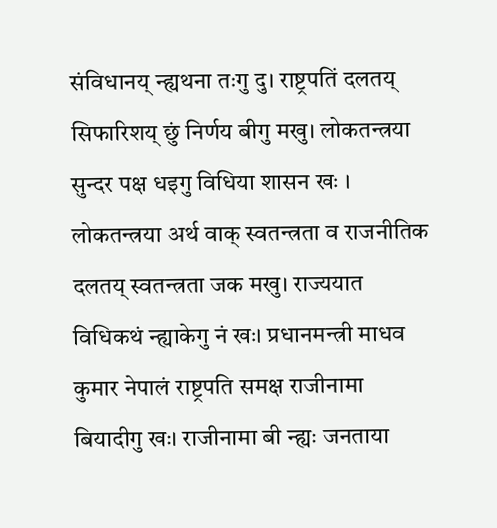संविधानय् न्ह्यथना तःगु दु। राष्ट्रपतिं दलतय् सिफारिशय् छुं निर्णय बीगु मखु। लोकतन्त्रया सुन्दर पक्ष धइगु विधिया शासन खः ।
लोकतन्त्रया अर्थ वाक् स्वतन्त्रता व राजनीतिक दलतय् स्वतन्त्रता जक मखु। राज्ययात विधिकथं न्ह्याकेगु नं खः। प्रधानमन्त्री माधव कुमार नेपालं राष्ट्रपति समक्ष राजीनामा बियादीगु खः। राजीनामा बी न्ह्यः जनताया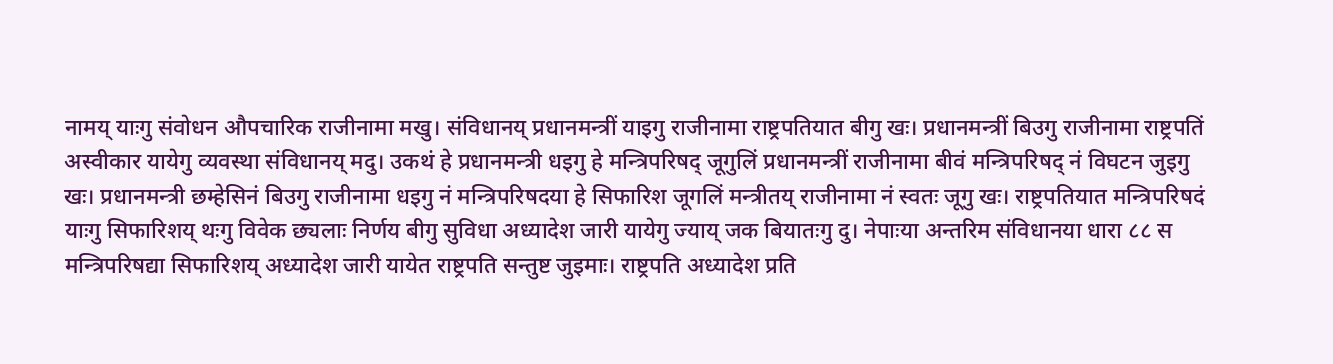नामय् याःगु संवोधन औपचारिक राजीनामा मखु। संविधानय् प्रधानमन्त्रीं याइगु राजीनामा राष्ट्रपतियात बीगु खः। प्रधानमन्त्रीं बिउगु राजीनामा राष्ट्रपतिं अस्वीकार यायेगु व्यवस्था संविधानय् मदु। उकथं हे प्रधानमन्त्री धइगु हे मन्त्रिपरिषद् जूगुलिं प्रधानमन्त्रीं राजीनामा बीवं मन्त्रिपरिषद् नं विघटन जुइगु खः। प्रधानमन्त्री छम्हेसिनं बिउगु राजीनामा धइगु नं मन्त्रिपरिषदया हे सिफारिश जूगलिं मन्त्रीतय् राजीनामा नं स्वतः जूगु खः। राष्ट्रपतियात मन्त्रिपरिषदं याःगु सिफारिशय् थःगु विवेक छ्यलाः निर्णय बीगु सुविधा अध्यादेश जारी यायेगु ज्याय् जक बियातःगु दु। नेपाःया अन्तरिम संविधानया धारा ८८ स मन्त्रिपरिषद्या सिफारिशय् अध्यादेश जारी यायेत राष्ट्रपति सन्तुष्ट जुइमाः। राष्ट्रपति अध्यादेश प्रति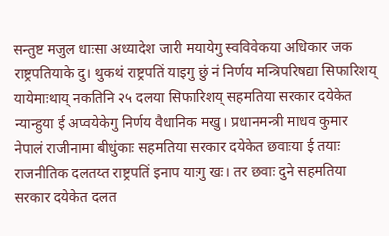सन्तुष्ट मजुल धाःसा अध्यादेश जारी मयायेगु स्वविवेकया अधिकार जक राष्ट्रपतियाके दु। थुकथं राष्ट्रपतिं याइगु छुं नं निर्णय मन्त्रिपरिषद्या सिफारिशय् यायेमाःथाय् नकतिनि २५ दलया सिफारिशय् सहमतिया सरकार दयेकेत न्यान्हुया ई अप्वयेकेगु निर्णय वैधानिक मखु। प्रधानमन्त्री माधव कुमार नेपालं राजीनामा बीधुंकाः सहमतिया सरकार दयेकेत छवाःया ई तयाः राजनीतिक दलतय्त राष्ट्रपतिं इनाप याःगु खः। तर छवाः दुने सहमतिया सरकार दयेकेत दलत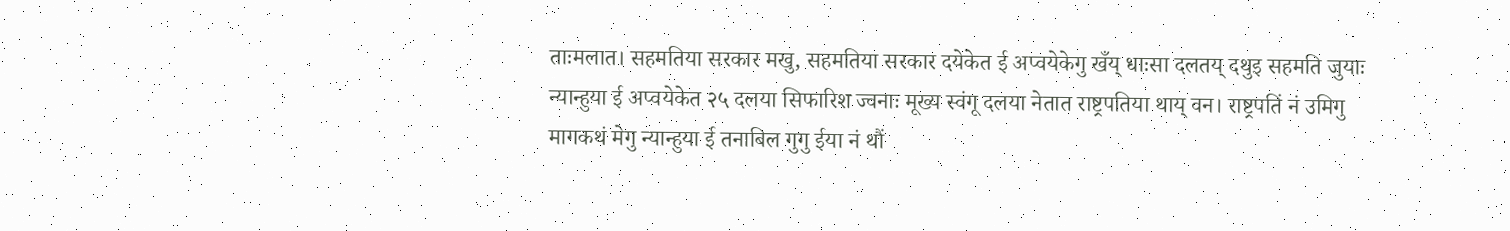ताःमलात। सहमतिया सरकार मखु, सहमतिया सरकार दयेकेत ई अप्वयेकेगु खँय् धाःसा दलतय् दथुइ सहमति जुयाः न्यान्हुया ई अप्वयेकेत २५ दलया सिफारिश ज्वनाः मूख्य स्वंगू दलया नेतात राष्ट्रपतिया थाय् वन। राष्ट्रपतिं नं उमिगु मागकथं मेगु न्यान्हुया ई तनाबिल गुगु ईया नं थौं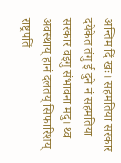अन्तिम दिं खः। सहमतिया सरकार दयेकेत तंगु ई दुने नं सहमतिया सरकार वइगु संभावना मदु। थ्व अवस्थाय् हानं दलतय् सिफारिशय् राष्ट्रपतिं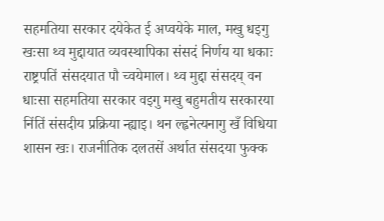सहमतिया सरकार दयेकेत ई अप्वयेके माल, मखु धइगु खःसा थ्व मुद्दायात व्यवस्थापिका संसदं निर्णय या धकाः राष्ट्रपतिं संसदयात पौ च्वयेमाल। थ्व मुद्दा संसदय् वन धाःसा सहमतिया सरकार वइगु मखु बहुमतीय सरकारया निंतिं संसदीय प्रक्रिया न्ह्याइ। थन ल्ह्वनेत्यनागु खँ विधिया शासन खः। राजनीतिक दलतसें अर्थात संसदया फुक्क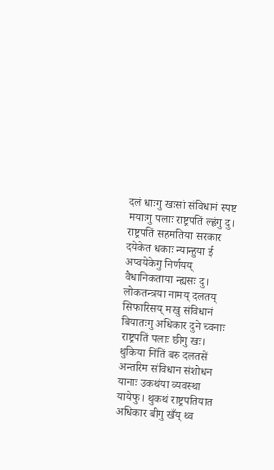दलं धाःगु खःसां संविधानं स्पष्ट मयाःगु पलाः राष्ट्रपतिं ल्ह्वंगु दु। राष्ट्रपतिं सहमतिया सरकार दयेकेत धकाः न्यान्हुया ई अप्वयेकेगु निर्णयय् वैधानिकताया न्ह्यसः दु। लोकतन्त्रया नामय् दलतय् सिफारिसय् मखु संविधानं बियातःगु अधिकार दुने च्वनाः राष्ट्रपतिं पलाः छीगु खः। थुकिया निंतिं बरु दलतसें अन्तरिम संविधान संशोधन यानाः उकथंया व्यवस्था यायेफु। थुकथं राष्ट्रपतियात अधिकार बीगु खँय् थ्व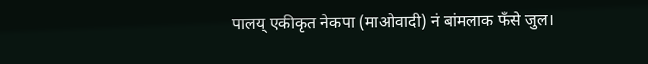पालय् एकीकृत नेकपा (माओवादी) नं बांमलाक फँसे जुल।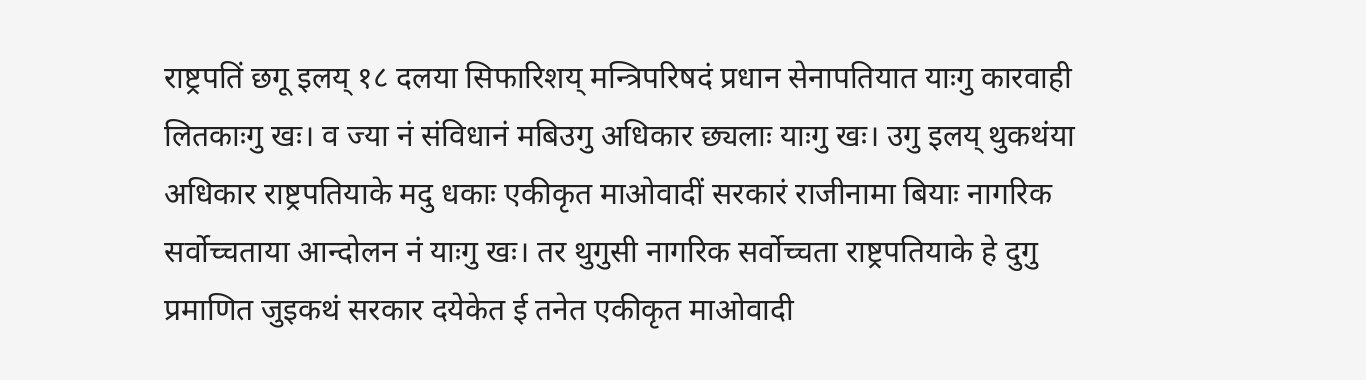राष्ट्रपतिं छगू इलय् १८ दलया सिफारिशय् मन्त्रिपरिषदं प्रधान सेनापतियात याःगु कारवाही लितकाःगु खः। व ज्या नं संविधानं मबिउगु अधिकार छ्यलाः याःगु खः। उगु इलय् थुकथंया अधिकार राष्ट्रपतियाके मदु धकाः एकीकृत माओवादीं सरकारं राजीनामा बियाः नागरिक सर्वोच्चताया आन्दोलन नं याःगु खः। तर थुगुसी नागरिक सर्वोच्चता राष्ट्रपतियाके हे दुगु प्रमाणित जुइकथं सरकार दयेकेत ई तनेत एकीकृत माओवादी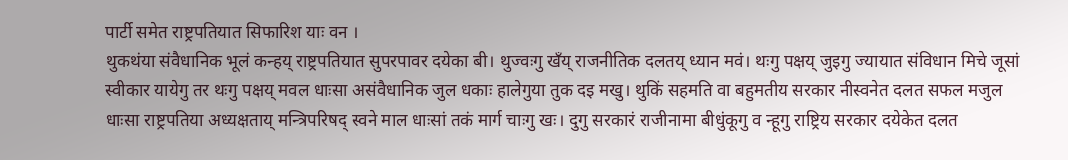पार्टी समेत राष्ट्रपतियात सिफारिश याः वन ।
थुकथंया संवैधानिक भूलं कन्हय् राष्ट्रपतियात सुपरपावर दयेका बी। थुज्वःगु खँय् राजनीतिक दलतय् ध्यान मवं। थःगु पक्षय् जुइगु ज्यायात संविधान मिचे जूसां स्वीकार यायेगु तर थःगु पक्षय् मवल धाःसा असंवैधानिक जुल धकाः हालेगुया तुक दइ मखु। थुकिं सहमति वा बहुमतीय सरकार नीस्वनेत दलत सफल मजुल धाःसा राष्ट्रपतिया अध्यक्षताय् मन्त्रिपरिषद् स्वने माल धाःसां तकं मार्ग चाःगु खः। दुगु सरकारं राजीनामा बीधुंकूगु व न्हूगु राष्ट्रिय सरकार दयेकेत दलत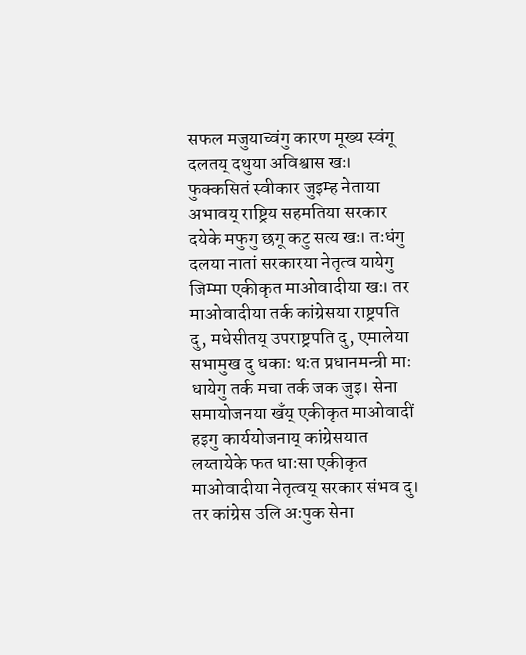सफल मजुयाच्वंगु कारण मूख्य स्वंगू दलतय् दथुया अविश्वास खः। फुक्कसितं स्वीकार जुइम्ह नेताया अभावय् राष्ट्रिय सहमतिया सरकार दयेके मफुगु छगू कटु सत्य खः। तःधंगु दलया नातां सरकारया नेतृत्व यायेगु जिम्मा एकीकृत माओवादीया खः। तर माओवादीया तर्क कांग्रेसया राष्ट्रपति दु, मधेसीतय् उपराष्ट्रपति दु, एमालेया सभामुख दु धकाः थःत प्रधानमन्त्री माः धायेगु तर्क मचा तर्क जक जुइ। सेना समायोजनया खँय् एकीकृत माओवादीं हइगु कार्ययोजनाय् कांग्रेसयात लय्तायेके फत धाःसा एकीकृत माओवादीया नेतृत्वय् सरकार संभव दु। तर कांग्रेस उलि अःपुक सेना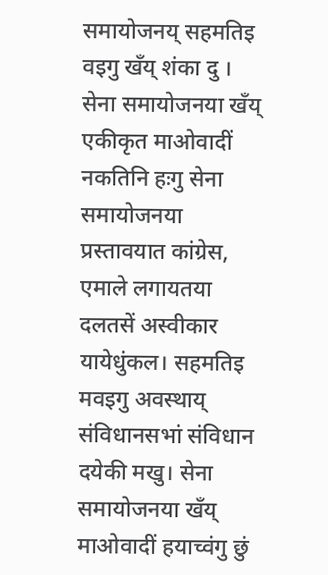समायोजनय् सहमतिइ वइगु खँय् शंका दु ।
सेना समायोजनया खँय् एकीकृत माओवादीं नकतिनि हःगु सेना समायोजनया प्रस्तावयात कांग्रेस, एमाले लगायतया दलतसें अस्वीकार यायेधुंकल। सहमतिइ मवइगु अवस्थाय् संविधानसभां संविधान दयेकी मखु। सेना समायोजनया खँय् माओवादीं हयाच्वंगु छुं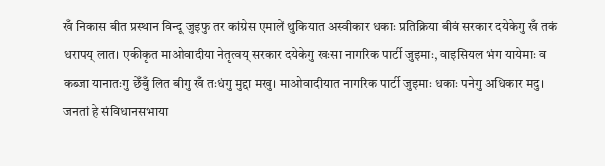खँ निकास बीत प्रस्थान विन्दू जुइफु तर कांग्रेस एमालें थुकियात अस्वीकार धकाः प्रतिक्रिया बीवं सरकार दयेकेगु खँ तकं धरापय् लात। एकीकृत माओवादीया नेतृत्वय् सरकार दयेकेगु खःसा नागरिक पार्टी जुइमाः, वाइसियल भंग यायेमाः व कब्जा यानातःगु छेँबुँ लित बीगु खँ तःधंगु मुद्दा मखु। माओवादीयात नागरिक पार्टी जुइमाः धकाः पनेगु अधिकार मदु। जनतां हे संविधानसभाया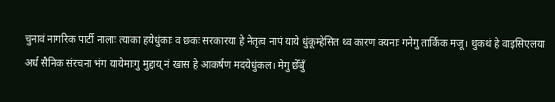चुनावं नागरिक पार्टी नालाः त्याका हयेधुंकाः व छकः सरकारया हे नेतृत्व नापं याये धुंकूम्हेसित थ्व कारण क्यनाः गनेगु तार्किक मजू। थुकथं हे वाइसिएलया अर्ध सैनिक संरचना भंग यायेमाःगु मुद्दाय् नं खास हे आकर्षण मदयेधुंकल। मेगु छेँबुँ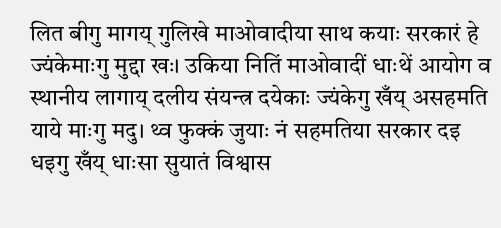लित बीगु मागय् गुलिखे माओवादीया साथ कयाः सरकारं हे ज्यंकेमाःगु मुद्दा खः। उकिया नितिं माओवादीं धाःथें आयोग व स्थानीय लागाय् दलीय संयन्त्र दयेकाः ज्यंकेगु खँय् असहमति याये माःगु मदु। थ्व फुक्कं जुयाः नं सहमतिया सरकार दइ धइगु खँय् धाःसा सुयातं विश्वास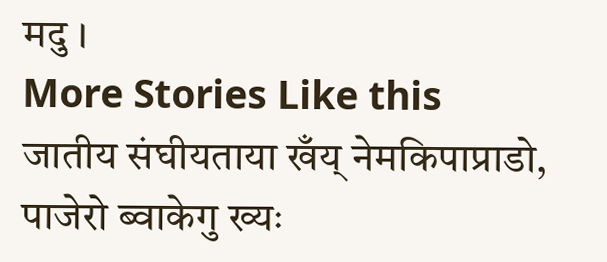मदु ।
More Stories Like this
जातीय संघीयताया खँय् नेमकिपाप्राडो, पाजेरो ब्वाकेगु ख्यः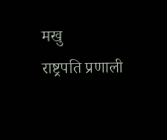मखु
राष्ट्रपति प्रणाली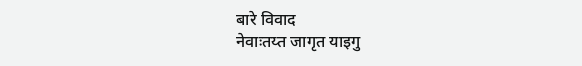बारे विवाद
नेवाःतय्त जागृत याइगु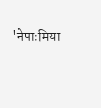'नेपाःमिया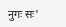नुगः सः'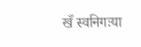खँ स्वनिगःया